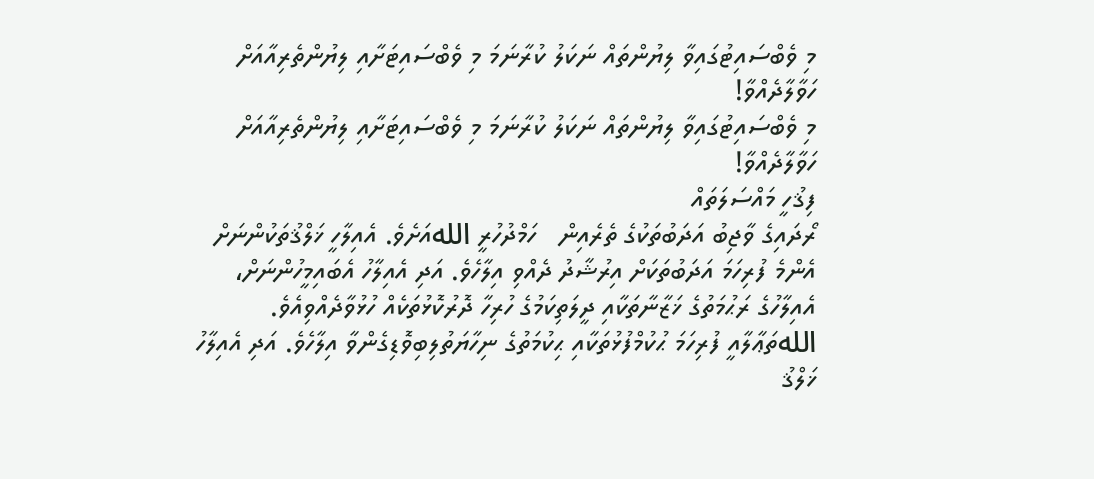މި ވެބްސައިޓުގައިވާ ލިޔުންތައް ނަކަލު ކުރާނަމަ މި ވެބްސައިޓަށާއި ލިޔުންތެރިއާއަށް ހަވާލާދެއްވާ!
މި ވެބްސައިޓުގައިވާ ލިޔުންތައް ނަކަލު ކުރާނަމަ މި ވެބްސައިޓަށާއި ލިޔުންތެރިއާއަށް ހަވާލާދެއްވާ!
ފިޤުހީ މައްސަލަތައް
ރޯދައިގެ ވާޖިބު އަދަބުތަކުގެ ތެރެއިން   ހަމްދުހުރީ اللهއަށެވެ. އެއިލާހީ ޚަލްޤުތަކުންނަށް އެންމެ ފުރިހަމަ އަދަބުތަކަށް އިރުޝާދު ދެއްވި އިލާހެވެ. އަދި އެއިލާހު އެބައިމީހުންނަށް، އެއިލާހުގެ ރަޙުމަތުގެ ޚަޒާނާތަކާއި ދީލަތިކަމުގެ ހުރިހާ ދޮރުކޮޅުތަކެއް ހުޅުވާދެއްވިއެވެ.
اللهތަޢާލާއީ ފުރިހަމަ ޙުކުމްފުޅުތަކާއި ޙިކުމަތުގެ ނިހާޔަތުލިބިވޮޑިގެންވާ އިލާހެވެ. އަދި އެއިލާހު ޚަލްޤު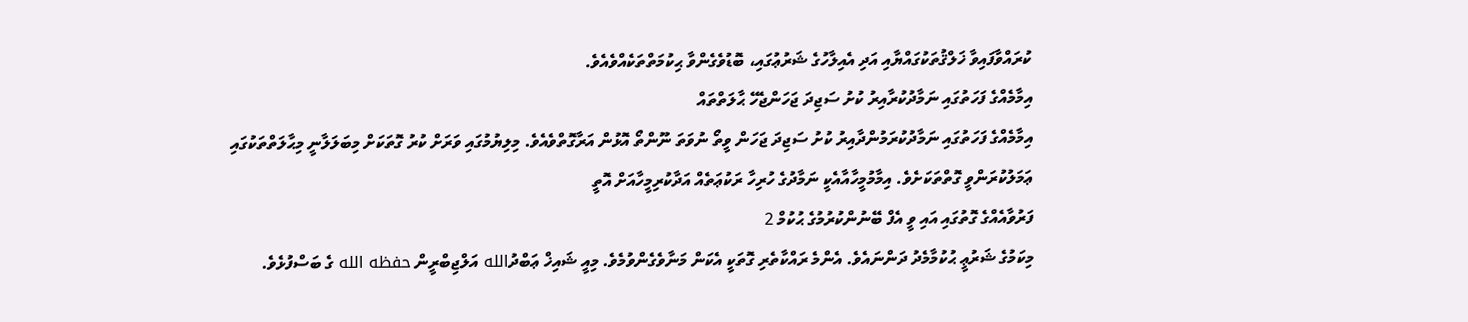ކުރައްވާފައިވާ ޚަލްޤުތަކުގައްޔާއި އަދި އެއިލާހުގެ ޝަރުޢުގައި، ބޮޑުވެގެންވާ ޙިކުމަތްތަކެއްވެއެވެ.
އިމާމެއްގެ ފަހަތުގައި ނަމާދުކުރާއިރު ކުށު ސަޖިދަ ޖަހަންޖެހޭ ޙާލަތްތައް
އިމާމެއްގެ ފަހަތުގައި ނަމާދުކުރަމުންދާއިރު ކުށު ސަޖިދަ ޖަހަން ވީތޯ ނުވަތަ ނޫންތޯ އޮޅުން އަރާގޮތްވެއެވެ. މިލިޔުމުގައި ވަރަށް ކުރު ގޮތަކަށް މިބަލަލާނީ މިޙާލަތްތަކުގައި ޢަމަލުކުރަންވީ ގޮތްތަކަށެވެ. އިމާމުމީހާއާއެކީ ނަމާދުގެ ހުރިހާ ރަކުޢަތެއް އަދާކުރިމީހާއަށް އޮތީ
ފަރުވާއެއްގެ ގޮތުގައި އައި ވީ އެފް ބޭނުންކުރުމުގެ ޙުކުމް 2
މިކަމުގެ ޝަރުޢީ ޙުކުމާމެދު ދަންނައެވެ. އެންމެ ރައްކާތެރި ގޮތަކީ އެކަން މަނާވެގެންވުމެވެ. މިއީ ޝައިޚް ޢަބްދުالله އަލްޖިބްރީން حفظه الله ގެ ބަސްފުޅެވެ.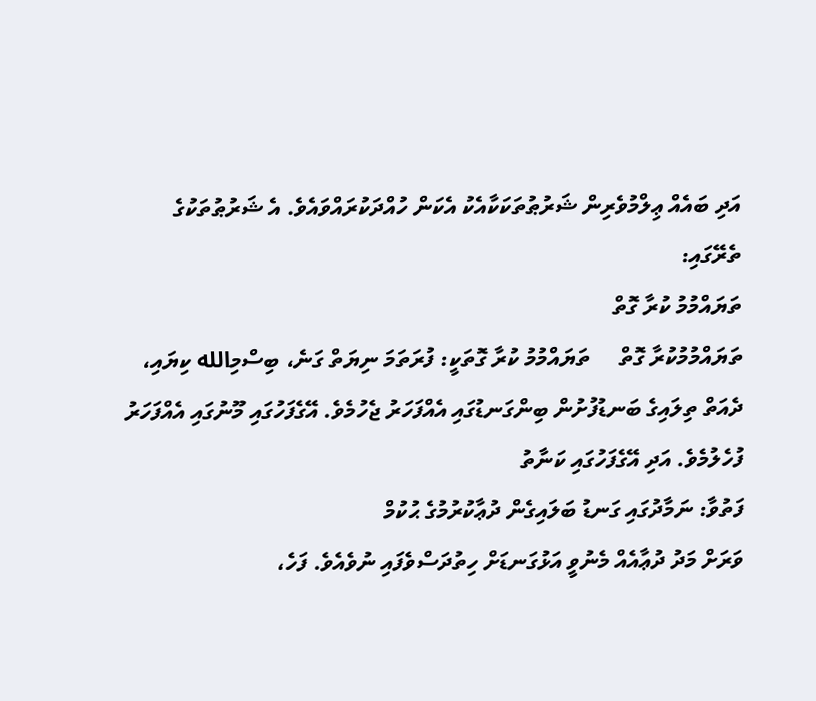އަދި ބައެއް ޢިލްމުވެރިން ޝަރުޠުތަކަކާއެކު އެކަން ހުއްދަކުރައްވައެވެ. އެ ޝަރުޠުތަކުގެ ތެރޭގައި:
ތަޔައްމުމު ކުރާ ގޮތް
ތަޔައްމުމުކުރާ ގޮތް     ތަޔައްމުމު ކުރާ ގޮތަކީ: ފުރަތަމަ ނިޔަތް ގަނެ، ބިސްމިالله ކިޔައި، ދެއަތް ތިލައިގެ ބަނޑުފުށުން ބިންގަނޑުގައި އެއްފަހަރު ޖެހުމެވެ. އޭގެފަހުގައި މޫނުގައި އެއްފަހަރު ފުހެލުމެވެ. އަދި އޭގެފަހުގައި ކަނާތު
ފަތުވާ: ނަމާދުގައި ގަނޑު ބަލައިގެން ދުޢާކުރުމުގެ ޙުކުމް
ވަރަށް މަދު ދުޢާއެއް މެނުވީ އަޅުގަނޑަށް ހިތުދަސްވެފައި ނުވެއެވެ. ފަހެ،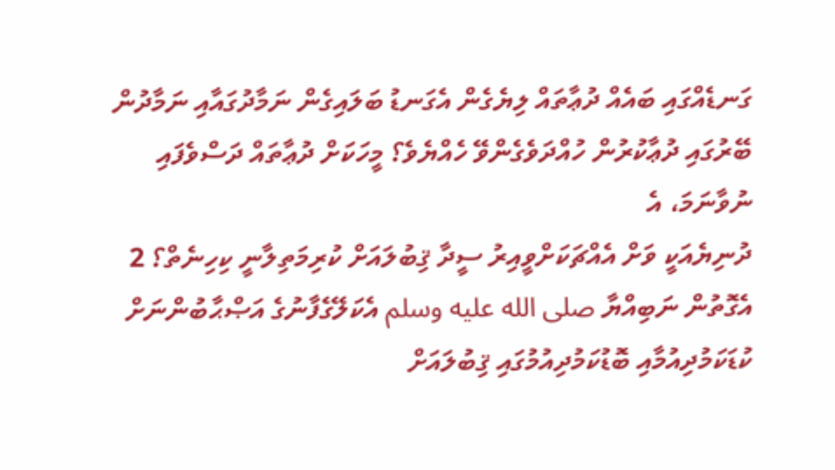ގަނޑެއްގައި ބައެއް ދުޢާތައް ލިޔެގެން އެގަނޑު ބަލައިގެން ނަމާދުގައާއި ނަމާދުން ބޭރުގައި ދުޢާކުރުން ހުއްދަވެގެންވޭ ހެއްޔެވެ؟ މީހަކަށް ދުޢާތައް ދަސްވެފައި ނުވާނަމަ، އެ
ދުނިޔެއަކީ ވަށް އެއްޗަކަށްވީއިރު ސީދާ ޤިބުލައަށް ކުރިމަތިލާނީ ކިހިނެތް؟ 2
އެގޮތުން ނަބިއްޔާ صلى الله عليه وسلم އެކަލޭގެފާނުގެ އަޞްޙާބުންނަށް ކުޑަކަމުދިއުމާއި ބޮޑުކަމުދިއުމުގައި ޤިބުލައަށް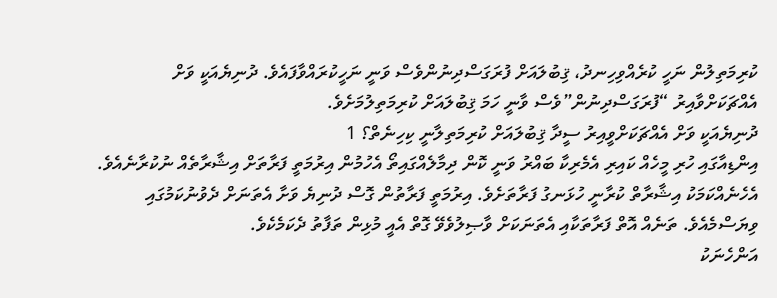ކުރިމަތިލުން ނަހީ ކުރެއްވިހިނދު، ޤިބުލައަށް ފުރަގަސްދިނުންވެސް ވަނީ ނަހީކުރައްވާފައެވެ. ދުނިޔެއަކީ ވަށް އެއްޗަކަށްވާއިރު “ފުރަގަސްދިނުން”ވެސް ވާނީ ހަމަ ޤިބުލައަށް ކުރިމަތިލުމަށެވެ.
ދުނިޔެއަކީ ވަށް އެއްޗަކަށްވީއިރު ސީދާ ޤިބުލައަށް ކުރިމަތިލާނީ ކިހިނެތް؟ 1
އިންޑިއާގައި ހުރި މީހެއް ކައިރި އެމެރިކާ ބައްރު ވަނީ ކޮން ދިމާލެއްގައިތޯ އެހުމުން އިރުމަތީ ފަރާތަށް އިޝާރާތެއް ނުކުރާނެއެވެ. އެހެނެއްކަމަކު އިޝާރާތް ކުރާނީ ހުޅަނގު ފަރާތަށެވެ. އިރުމަތީ ފަރާތުން ގޮސް ދުނިޔެ ވަށާ އެތަނަށް ދެވުނުކަމުގައި ވިޔަސްމެއެވެ. ތަނެއް އޮތް ފަރާތަކާއި އެތަނަކަށް ވާޞިލުވެވޭ ގޮތް އެއީ މުޅިން ތަފާތު ދެކަމެކެވެ.
އަންހެނަކު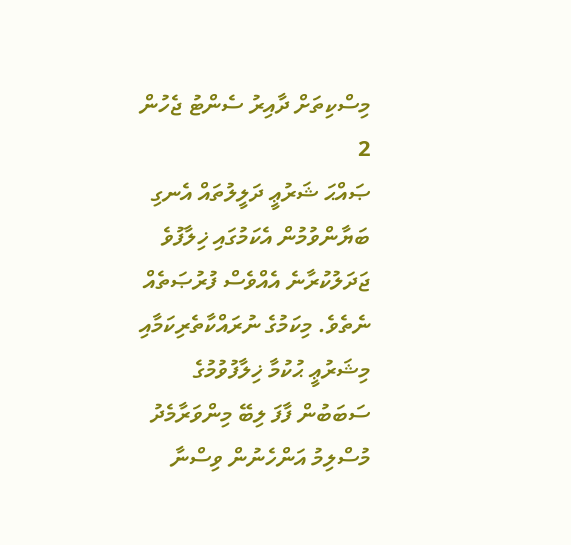މިސްކިތަށް ދާއިރު ސެންޓު ޖެހުން 2
ޞައްޙަ ޝަރުޢީ ދަލީލުތައް އެނގި ބަޔާންވުމުން އެކަމުގައި ޚިލާފުވެ ޖަދަލުކުރާނެ އެއްވެސް ފުރުޞަތެއް ނެތެވެ. މިކަމުގެ ނުރައްކާތެރިކަމާއި މިޝަރުޢީ ޙުކުމާ ޚިލާފުވުމުގެ ސަބަބުން ފާފަ ލިބޭ މިންވަރާމެދު މުސްލިމު އަންހެނުން ވިސްނާ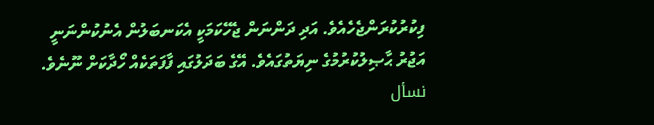ފިކުރުކުރަންޖެހެއެވެ. އަދި ދަންނަން ޖެހޭކަމަކީ އެކަނބަލުން އެނުކުންނަނީ އަޖުރު ޙާޞިލުކުރުމުގެ ނިޔަތުގައެވެ. އޭގެ ބަދަލުގައި ފާފަތަކެއް ހޯދާކަށް ނޫނެވެ. نسأل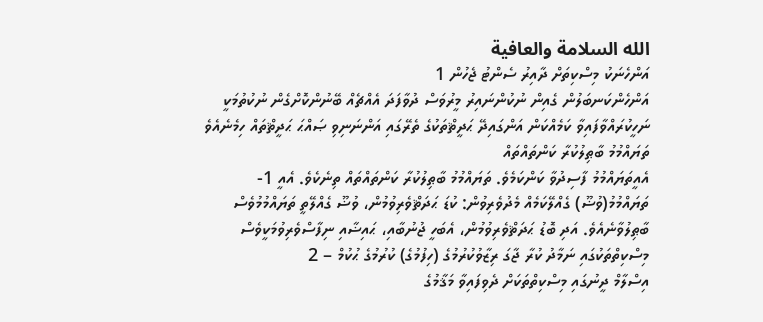الله السلامة والعافية
އަންހެނަކު މިސްކިތަށް ދާއިރު ސެންޓު ޖެހުން 1
އަންހެންކަނބަލުން ގެއިން ނުކުންނައިރު މީރުވަސް ދުވާފަދަ އެއްޗެއް ބޭނުންކޮށްގެން ނުކުތުމަކީ ނަހީކުރައްވާފައިވާ ކަމެއްކަން އަންގައިދޭ ޙަދީޘްތަކުގެ ތެރޭގައި އަންނަނިވި ޞައްޙަ ޙަދީޘްތައް ހިމެނެއެވެ
ތަޔައްމުމު ބާޠިލުކުރާ ކަންތައްތައް
އެއީތަޔައްމުމު ފާސިދުވާ ކަންކަމެވެ. ތަޔައްމުމު ބާޠިލުކުރާ ކަންތައްތައް ތިނެކެވެ. އެއީ 1- ތަޔައްމުމު(ވުޟޫ) ގެއްލޭކަމެއް މެދުވެރިވުން: ކުޑަ ޙަދަޘްވެރިވުމުން، ވުޟޫ ގެއްލޭތީ ތަޔައްމުމުވެސް ބާޠިލުވާނެއެވެ. އަދި ބޮޑު ޙަދަޘްވެރިވުމުން، އެބަހީ ޖުނުބާއި، ޙައިޟާއި ނިފާސްވެރިވުމަކީވެސް
މިސްކިތްތަކުގައި ނަމާދު ކުރާ ޖާގަ ރިޒާވުކުރުމުގެ (ހިފުމުގެ) ކުރުމުގެ ޙުކުމް – 2
އިސްލާމް ދީނުގައި މިސްކިތްތަކަށް ދެވިފައިވާ މަޤާމުގެ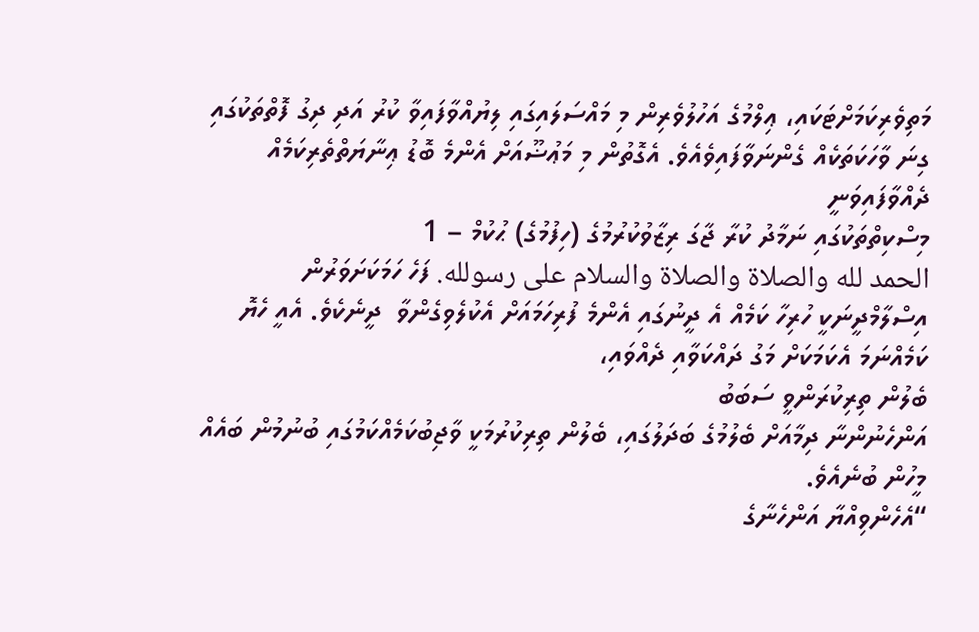މަތިވެރިކަމަށްޓަކައި، ޢިލްމުގެ އަހުލުވެރިން މި މައްސަލައިގައި ލިޔުއްވާފައިވާ ކުރު އަދި ދިގު ފޮތްތަކުގައި ގިނަ ވާހަކަތަކެއް ގެންނަވާފައިވެއެވެ. އެގޮތުން މި މަޢުޟޫއަށް އެންމެ ބޮޑު ޢިނާޔަތްތެރިކަމެއް ދެއްވާފައިވަނީ
މިސްކިތްތަކުގައި ނަމާދު ކުރާ ޖާގަ ރިޒާވުކުރުމުގެ (ހިފުމުގެ) ޙުކުމް – 1
الحمد لله والصلاة والصلاة والسلام على رسولله. ފަހެ ހަމަކަށަވަރުން އިސްލާމްދީނަކީ ހުރިހާ ކަމެއް އެ ދީނުގައި އެންމެ ފުރިހަމައަށް އެކުލެވިގެންވާ  ދީނެކެވެ. އެއީ ހެޔޮ ކަމެއްނަމަ އެކަމަކަށް މަގު ދައްކަވާއި ދެއްވައި،
ބެލުން ތިރިކުރަންވީ ސަބަބު
އަންހެނުންނާ ދިމާއަށް ބެލުމުގެ ބަދަލުގައި، ބެލުން ތިރިކުރުމަކީ ވާޖިބުކަމެއްކަމުގައި ބުނުމުން ބައެއް މީހުން ބުނެއެވެ.
“އެހެންވިއްޔާ އަންހެނާގެ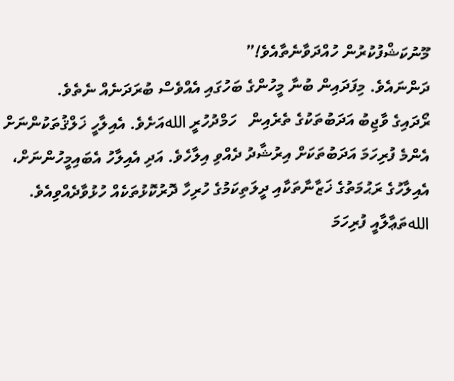މޫނުކަޝްފުކުރުން ހުއްދަވާނެތާއެވެ!”
ދަންނައެވެ. މިފަދައިން ބުނާ މީހުންގެ ބަހުގައި އެއްވެސް ބުރަދަނެއް ނެތެވެ.
ރޯދައިގެ ވާޖިބު އަދަބުތަކުގެ ތެރެއިން   ހަމްދުހުރީ اللهއަށެވެ. އެއިލާހީ ޚަލްޤުތަކުންނަށް އެންމެ ފުރިހަމަ އަދަބުތަކަށް އިރުޝާދު ދެއްވި އިލާހެވެ. އަދި އެއިލާހު އެބައިމީހުންނަށް، އެއިލާހުގެ ރަޙުމަތުގެ ޚަޒާނާތަކާއި ދީލަތިކަމުގެ ހުރިހާ ދޮރުކޮޅުތަކެއް ހުޅުވާދެއްވިއެވެ.
اللهތަޢާލާއީ ފުރިހަމަ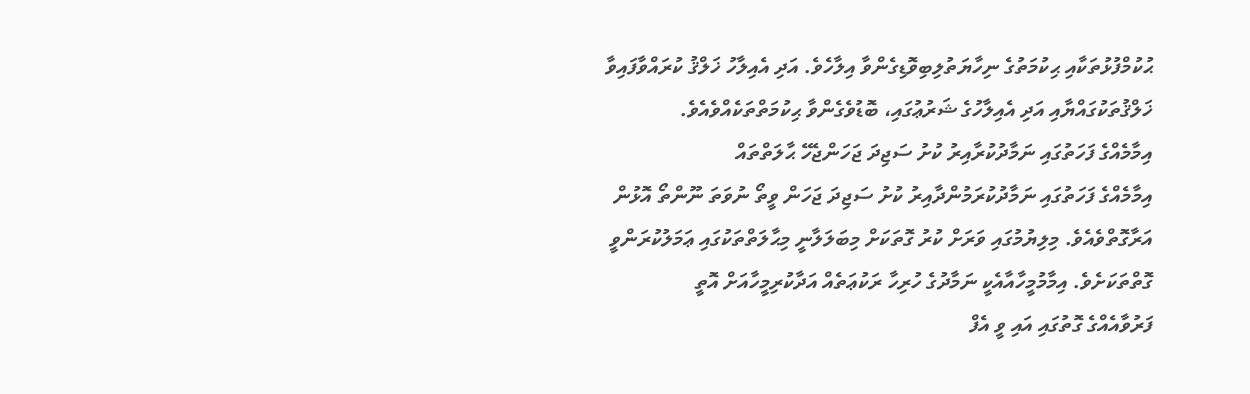ޙުކުމްފުޅުތަކާއި ޙިކުމަތުގެ ނިހާޔަތުލިބިވޮޑިގެންވާ އިލާހެވެ. އަދި އެއިލާހު ޚަލްޤު ކުރައްވާފައިވާ ޚަލްޤުތަކުގައްޔާއި އަދި އެއިލާހުގެ ޝަރުޢުގައި، ބޮޑުވެގެންވާ ޙިކުމަތްތަކެއްވެއެވެ.
އިމާމެއްގެ ފަހަތުގައި ނަމާދުކުރާއިރު ކުށު ސަޖިދަ ޖަހަންޖެހޭ ޙާލަތްތައް
އިމާމެއްގެ ފަހަތުގައި ނަމާދުކުރަމުންދާއިރު ކުށު ސަޖިދަ ޖަހަން ވީތޯ ނުވަތަ ނޫންތޯ އޮޅުން އަރާގޮތްވެއެވެ. މިލިޔުމުގައި ވަރަށް ކުރު ގޮތަކަށް މިބަލަލާނީ މިޙާލަތްތަކުގައި ޢަމަލުކުރަންވީ ގޮތްތަކަށެވެ. އިމާމުމީހާއާއެކީ ނަމާދުގެ ހުރިހާ ރަކުޢަތެއް އަދާކުރިމީހާއަށް އޮތީ
ފަރުވާއެއްގެ ގޮތުގައި އައި ވީ އެފް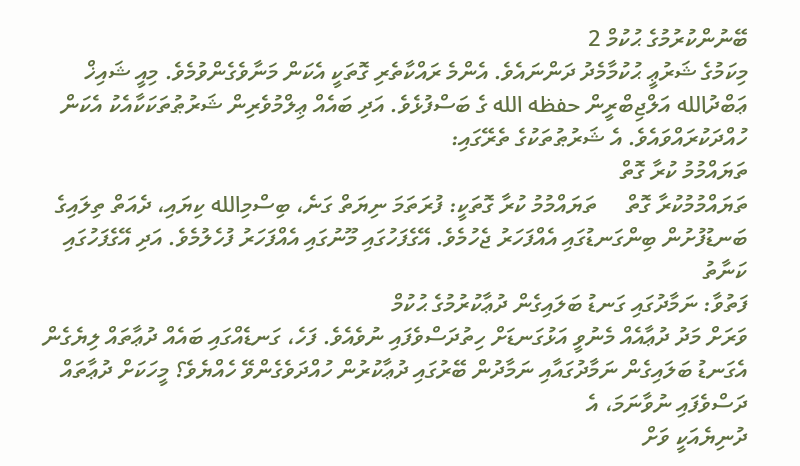ބޭނުންކުރުމުގެ ޙުކުމް 2
މިކަމުގެ ޝަރުޢީ ޙުކުމާމެދު ދަންނައެވެ. އެންމެ ރައްކާތެރި ގޮތަކީ އެކަން މަނާވެގެންވުމެވެ. މިއީ ޝައިޚް ޢަބްދުالله އަލްޖިބްރީން حفظه الله ގެ ބަސްފުޅެވެ. އަދި ބައެއް ޢިލްމުވެރިން ޝަރުޠުތަކަކާއެކު އެކަން ހުއްދަކުރައްވައެވެ. އެ ޝަރުޠުތަކުގެ ތެރޭގައި:
ތަޔައްމުމު ކުރާ ގޮތް
ތަޔައްމުމުކުރާ ގޮތް     ތަޔައްމުމު ކުރާ ގޮތަކީ: ފުރަތަމަ ނިޔަތް ގަނެ، ބިސްމިالله ކިޔައި، ދެއަތް ތިލައިގެ ބަނޑުފުށުން ބިންގަނޑުގައި އެއްފަހަރު ޖެހުމެވެ. އޭގެފަހުގައި މޫނުގައި އެއްފަހަރު ފުހެލުމެވެ. އަދި އޭގެފަހުގައި ކަނާތު
ފަތުވާ: ނަމާދުގައި ގަނޑު ބަލައިގެން ދުޢާކުރުމުގެ ޙުކުމް
ވަރަށް މަދު ދުޢާއެއް މެނުވީ އަޅުގަނޑަށް ހިތުދަސްވެފައި ނުވެއެވެ. ފަހެ، ގަނޑެއްގައި ބައެއް ދުޢާތައް ލިޔެގެން އެގަނޑު ބަލައިގެން ނަމާދުގައާއި ނަމާދުން ބޭރުގައި ދުޢާކުރުން ހުއްދަވެގެންވޭ ހެއްޔެވެ؟ މީހަކަށް ދުޢާތައް ދަސްވެފައި ނުވާނަމަ، އެ
ދުނިޔެއަކީ ވަށް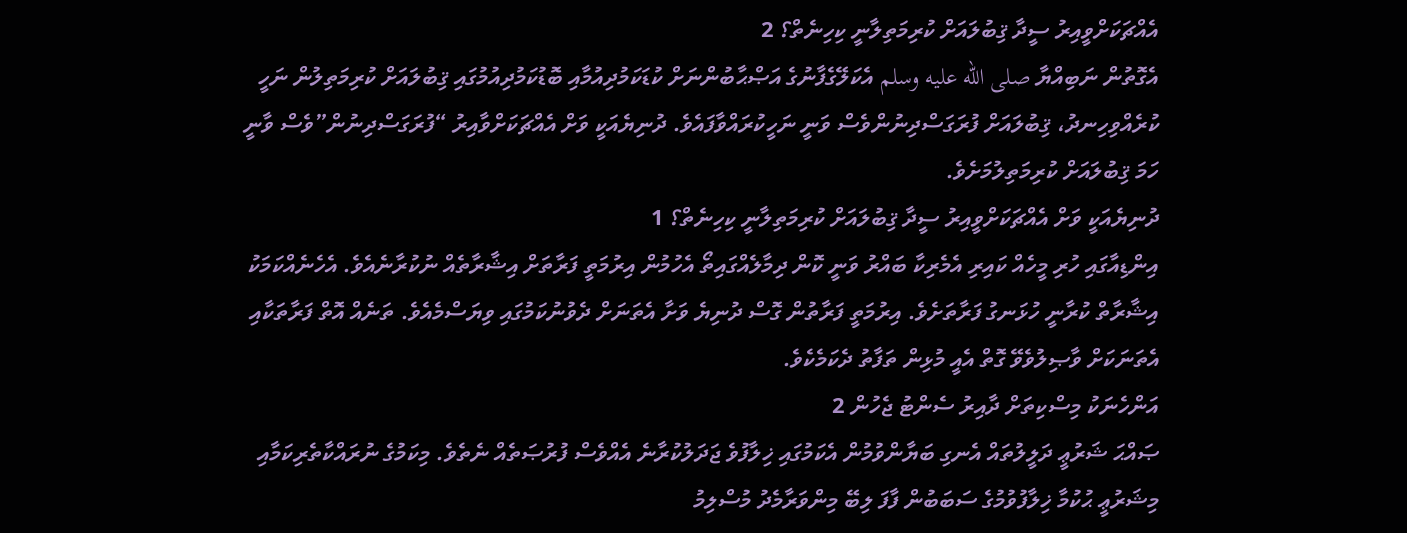އެއްޗަކަށްވީއިރު ސީދާ ޤިބުލައަށް ކުރިމަތިލާނީ ކިހިނެތް؟ 2
އެގޮތުން ނަބިއްޔާ صلى الله عليه وسلم އެކަލޭގެފާނުގެ އަޞްޙާބުންނަށް ކުޑަކަމުދިއުމާއި ބޮޑުކަމުދިއުމުގައި ޤިބުލައަށް ކުރިމަތިލުން ނަހީ ކުރެއްވިހިނދު، ޤިބުލައަށް ފުރަގަސްދިނުންވެސް ވަނީ ނަހީކުރައްވާފައެވެ. ދުނިޔެއަކީ ވަށް އެއްޗަކަށްވާއިރު “ފުރަގަސްދިނުން”ވެސް ވާނީ ހަމަ ޤިބުލައަށް ކުރިމަތިލުމަށެވެ.
ދުނިޔެއަކީ ވަށް އެއްޗަކަށްވީއިރު ސީދާ ޤިބުލައަށް ކުރިމަތިލާނީ ކިހިނެތް؟ 1
އިންޑިއާގައި ހުރި މީހެއް ކައިރި އެމެރިކާ ބައްރު ވަނީ ކޮން ދިމާލެއްގައިތޯ އެހުމުން އިރުމަތީ ފަރާތަށް އިޝާރާތެއް ނުކުރާނެއެވެ. އެހެނެއްކަމަކު އިޝާރާތް ކުރާނީ ހުޅަނގު ފަރާތަށެވެ. އިރުމަތީ ފަރާތުން ގޮސް ދުނިޔެ ވަށާ އެތަނަށް ދެވުނުކަމުގައި ވިޔަސްމެއެވެ. ތަނެއް އޮތް ފަރާތަކާއި އެތަނަކަށް ވާޞިލުވެވޭ ގޮތް އެއީ މުޅިން ތަފާތު ދެކަމެކެވެ.
އަންހެނަކު މިސްކިތަށް ދާއިރު ސެންޓު ޖެހުން 2
ޞައްޙަ ޝަރުޢީ ދަލީލުތައް އެނގި ބަޔާންވުމުން އެކަމުގައި ޚިލާފުވެ ޖަދަލުކުރާނެ އެއްވެސް ފުރުޞަތެއް ނެތެވެ. މިކަމުގެ ނުރައްކާތެރިކަމާއި މިޝަރުޢީ ޙުކުމާ ޚިލާފުވުމުގެ ސަބަބުން ފާފަ ލިބޭ މިންވަރާމެދު މުސްލިމު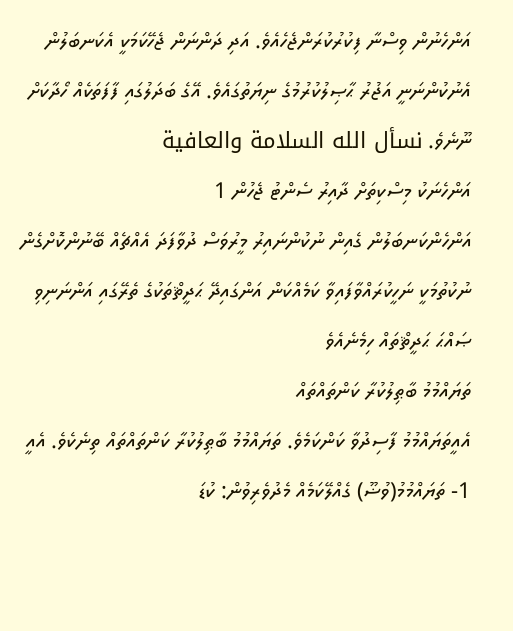އަންހެނުން ވިސްނާ ފިކުރުކުރަންޖެހެއެވެ. އަދި ދަންނަން ޖެހޭކަމަކީ އެކަނބަލުން އެނުކުންނަނީ އަޖުރު ޙާޞިލުކުރުމުގެ ނިޔަތުގައެވެ. އޭގެ ބަދަލުގައި ފާފަތަކެއް ހޯދާކަށް ނޫނެވެ. نسأل الله السلامة والعافية
އަންހެނަކު މިސްކިތަށް ދާއިރު ސެންޓު ޖެހުން 1
އަންހެންކަނބަލުން ގެއިން ނުކުންނައިރު މީރުވަސް ދުވާފަދަ އެއްޗެއް ބޭނުންކޮށްގެން ނުކުތުމަކީ ނަހީކުރައްވާފައިވާ ކަމެއްކަން އަންގައިދޭ ޙަދީޘްތަކުގެ ތެރޭގައި އަންނަނިވި ޞައްޙަ ޙަދީޘްތައް ހިމެނެއެވެ
ތަޔައްމުމު ބާޠިލުކުރާ ކަންތައްތައް
އެއީތަޔައްމުމު ފާސިދުވާ ކަންކަމެވެ. ތަޔައްމުމު ބާޠިލުކުރާ ކަންތައްތައް ތިނެކެވެ. އެއީ 1- ތަޔައްމުމު(ވުޟޫ) ގެއްލޭކަމެއް މެދުވެރިވުން: ކުޑަ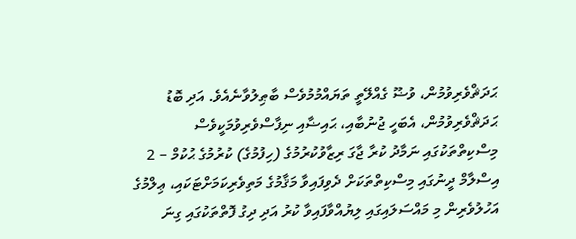ޙަދަޘްވެރިވުމުން، ވުޟޫ ގެއްލޭތީ ތަޔައްމުމުވެސް ބާޠިލުވާނެއެވެ. އަދި ބޮޑު ޙަދަޘްވެރިވުމުން، އެބަހީ ޖުނުބާއި، ޙައިޟާއި ނިފާސްވެރިވުމަކީވެސް
މިސްކިތްތަކުގައި ނަމާދު ކުރާ ޖާގަ ރިޒާވުކުރުމުގެ (ހިފުމުގެ) ކުރުމުގެ ޙުކުމް – 2
އިސްލާމް ދީނުގައި މިސްކިތްތަކަށް ދެވިފައިވާ މަޤާމުގެ މަތިވެރިކަމަށްޓަކައި، ޢިލްމުގެ އަހުލުވެރިން މި މައްސަލައިގައި ލިޔުއްވާފައިވާ ކުރު އަދި ދިގު ފޮތްތަކުގައި ގިނަ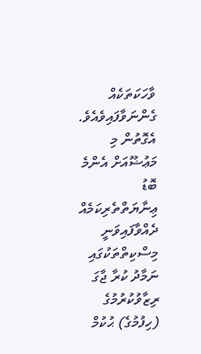ވާހަކަތަކެއް ގެންނަވާފައިވެއެވެ. އެގޮތުން މި މަޢުޟޫއަށް އެންމެ ބޮޑު ޢިނާޔަތްތެރިކަމެއް ދެއްވާފައިވަނީ
މިސްކިތްތަކުގައި ނަމާދު ކުރާ ޖާގަ ރިޒާވުކުރުމުގެ (ހިފުމުގެ) ޙުކުމް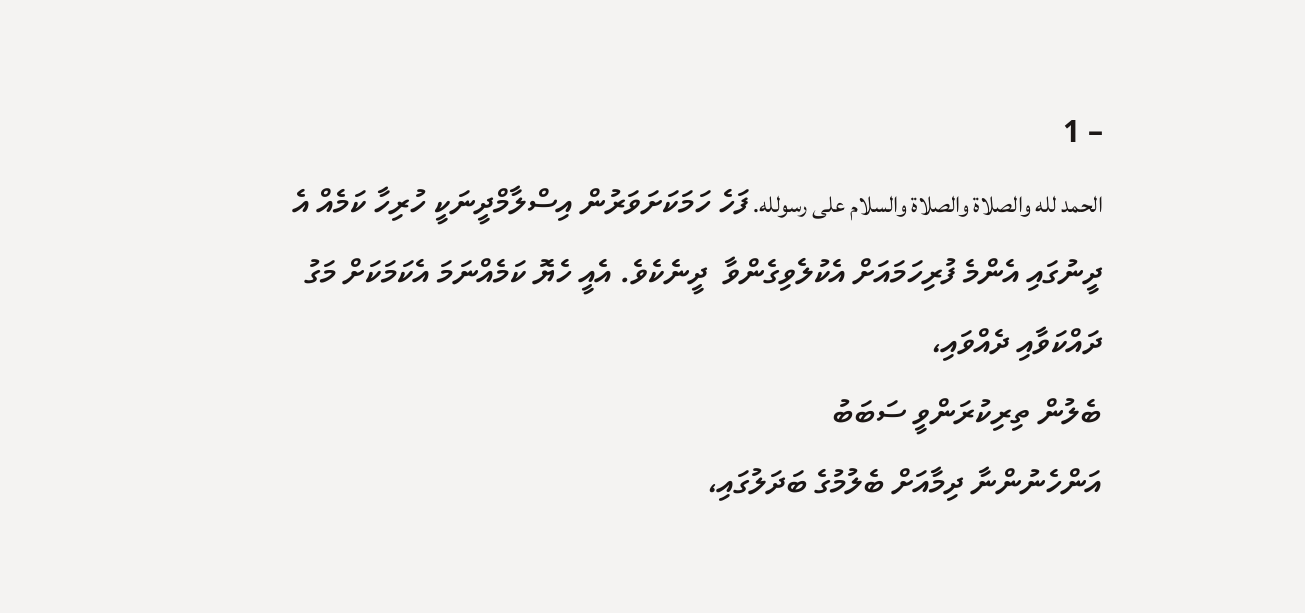– 1
الحمد لله والصلاة والصلاة والسلام على رسولله. ފަހެ ހަމަކަށަވަރުން އިސްލާމްދީނަކީ ހުރިހާ ކަމެއް އެ ދީނުގައި އެންމެ ފުރިހަމައަށް އެކުލެވިގެންވާ  ދީނެކެވެ. އެއީ ހެޔޮ ކަމެއްނަމަ އެކަމަކަށް މަގު ދައްކަވާއި ދެއްވައި،
ބެލުން ތިރިކުރަންވީ ސަބަބު
އަންހެނުންނާ ދިމާއަށް ބެލުމުގެ ބަދަލުގައި،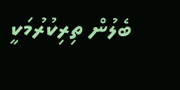ބެލުން ތިރިކުރުމަކީ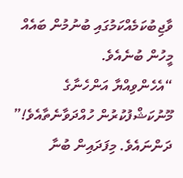ވާޖިބުކަމެއްކަމުގައި ބުނުމުން ބައެއް މީހުން ބުނެއެވެ.
“އެހެންވިއްޔާ އަންހެނާގެ މޫނުކަޝްފުކުރުން ހުއްދަވާނެތާއެވެ!”
ދަންނައެވެ. މިފަދައިން ބުނާ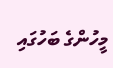މީހުންގެ ބަހުގައި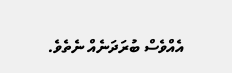އެއްވެސް ބުރަދަނެއް ނެތެވެ.